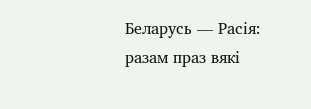Беларусь — Расія: разам праз вякі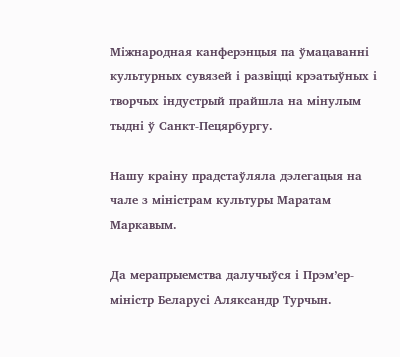Міжнародная канферэнцыя па ўмацаванні культурных сувязей і развіцці крэатыўных і творчых індустрый прайшла на мінулым тыдні ў Санкт-Пецярбургу.

Нашу краіну прадстаўляла дэлегацыя на чале з міністрам культуры Маратам Маркавым.

Да мерапрыемства далучыўся і Прэм’ер-міністр Беларусі Аляксандр Турчын.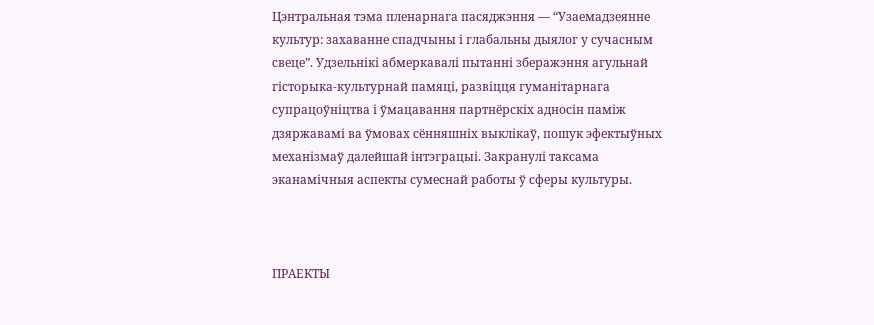Цэнтральная тэма пленарнага пасяджэння — “Узаемадзеянне культур: захаванне спадчыны і глабальны дыялог у сучасным свеце”. Удзельнікі абмеркавалі пытанні зберажэння агульнай гісторыка-культурнай памяці, развіцця гуманітарнага супрацоўніцтва і ўмацавання партнёрскіх адносін паміж дзяржавамі ва ўмовах сённяшніх выклікаў, пошук эфектыўных механізмаў далейшай інтэграцыі. Закранулі таксама эканамічныя аспекты сумеснай работы ў сферы культуры.



ПРАЕКТЫ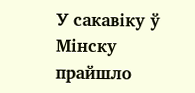У сакавіку ў Мінску прайшло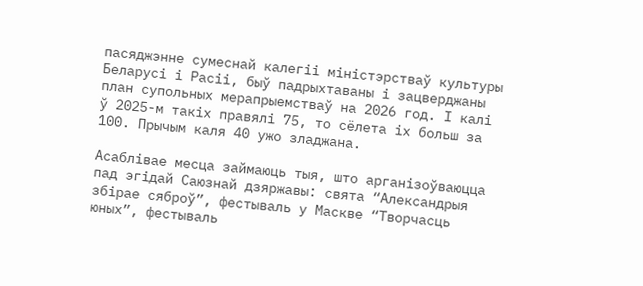пасяджэнне сумеснай калегіі міністэрстваў культуры Беларусі і Расіі, быў падрыхтаваны і зацверджаны план супольных мерапрыемстваў на 2026 год. І калі ў 2025-м такіх правялі 75, то сёлета іх больш за 100. Прычым каля 40 ужо зладжана.

Асаблівае месца займаюць тыя, што арганізоўваюцца пад эгідай Саюзнай дзяржавы: свята “Александрыя збірае сяброў”, фестываль у Маскве “Творчасць юных”, фестываль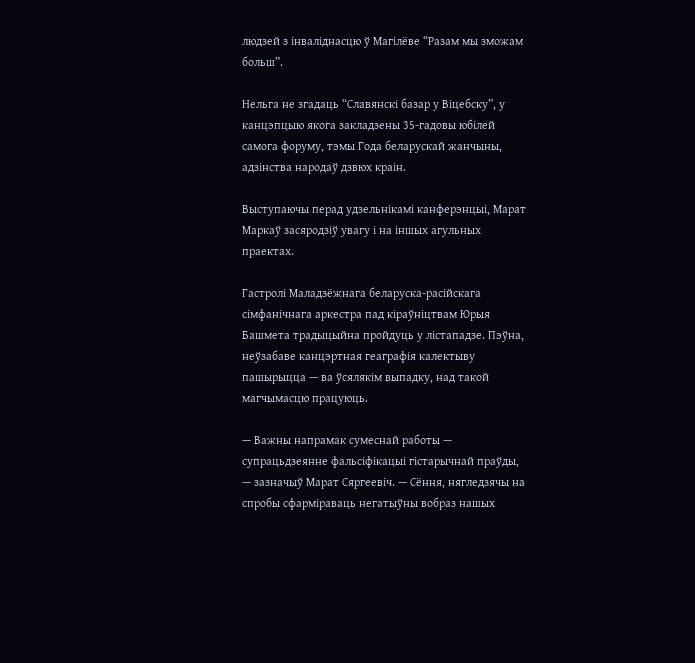людзей з інваліднасцю ў Магілёве “Разам мы зможам больш”.

Нельга не згадаць “Славянскі базар у Віцебску”, у канцэпцыю якога закладзены 35-гадовы юбілей самога форуму, тэмы Года беларускай жанчыны, адзінства народаў дзвюх краін.

Выступаючы перад удзельнікамі канферэнцыі, Марат Маркаў засяродзіў увагу і на іншых агульных праектах.

Гастролі Маладзёжнага беларуска-расійскага сімфанічнага аркестра пад кіраўніцтвам Юрыя Башмета традыцыйна пройдуць у лістападзе. Пэўна, неўзабаве канцэртная геаграфія калектыву пашырыцца — ва ўсялякім выпадку, над такой магчымасцю працуюць.

— Важны напрамак сумеснай работы — супрацьдзеянне фальсіфікацыі гістарычнай праўды, — зазначыў Марат Сяргеевіч. — Сёння, нягледзячы на спробы сфарміраваць негатыўны вобраз нашых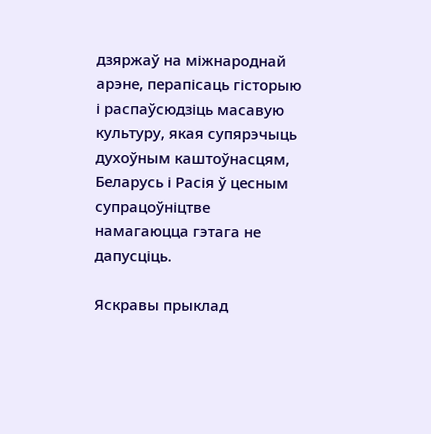дзяржаў на міжнароднай арэне, перапісаць гісторыю і распаўсюдзіць масавую культуру, якая супярэчыць духоўным каштоўнасцям, Беларусь і Расія ў цесным супрацоўніцтве намагаюцца гэтага не дапусціць.

Яскравы прыклад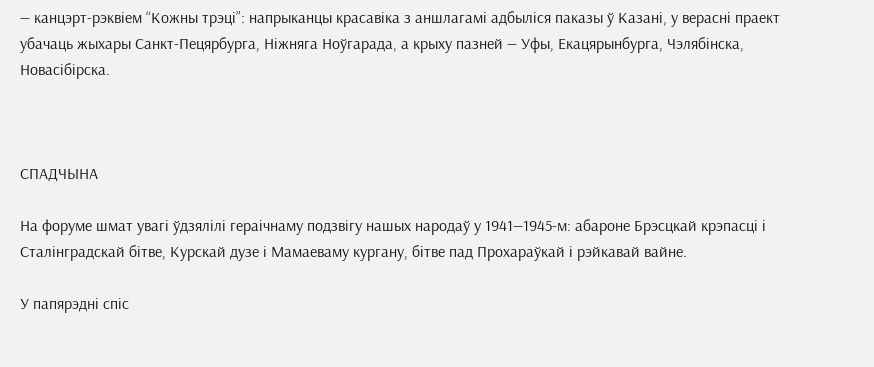— канцэрт-рэквіем “Кожны трэці”: напрыканцы красавіка з аншлагамі адбыліся паказы ў Казані, у верасні праект убачаць жыхары Санкт-Пецярбурга, Ніжняга Ноўгарада, а крыху пазней — Уфы, Екацярынбурга, Чэлябінска, Новасібірска.



СПАДЧЫНА

На форуме шмат увагі ўдзялілі гераічнаму подзвігу нашых народаў у 1941—1945-м: абароне Брэсцкай крэпасці і Сталінградскай бітве, Курскай дузе і Мамаеваму кургану, бітве пад Прохараўкай і рэйкавай вайне.

У папярэдні спіс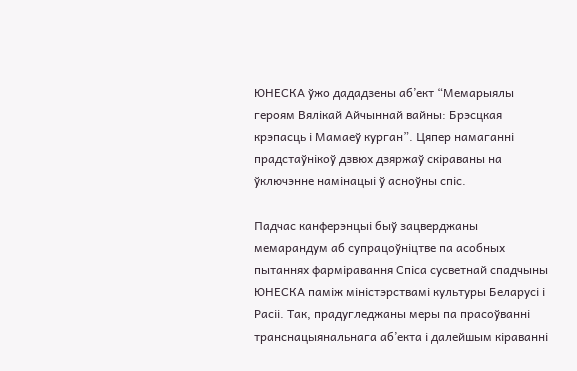ЮНЕСКА ўжо дададзены аб’ект “Мемарыялы героям Вялікай Айчыннай вайны: Брэсцкая крэпасць і Мамаеў курган”. Цяпер намаганні прадстаўнікоў дзвюх дзяржаў скіраваны на ўключэнне намінацыі ў асноўны спіс.

Падчас канферэнцыі быў зацверджаны мемарандум аб супрацоўніцтве па асобных пытаннях фарміравання Спіса сусветнай спадчыны ЮНЕСКА паміж міністэрствамі культуры Беларусі і Расіі. Так, прадугледжаны меры па прасоўванні транснацыянальнага аб’екта і далейшым кіраванні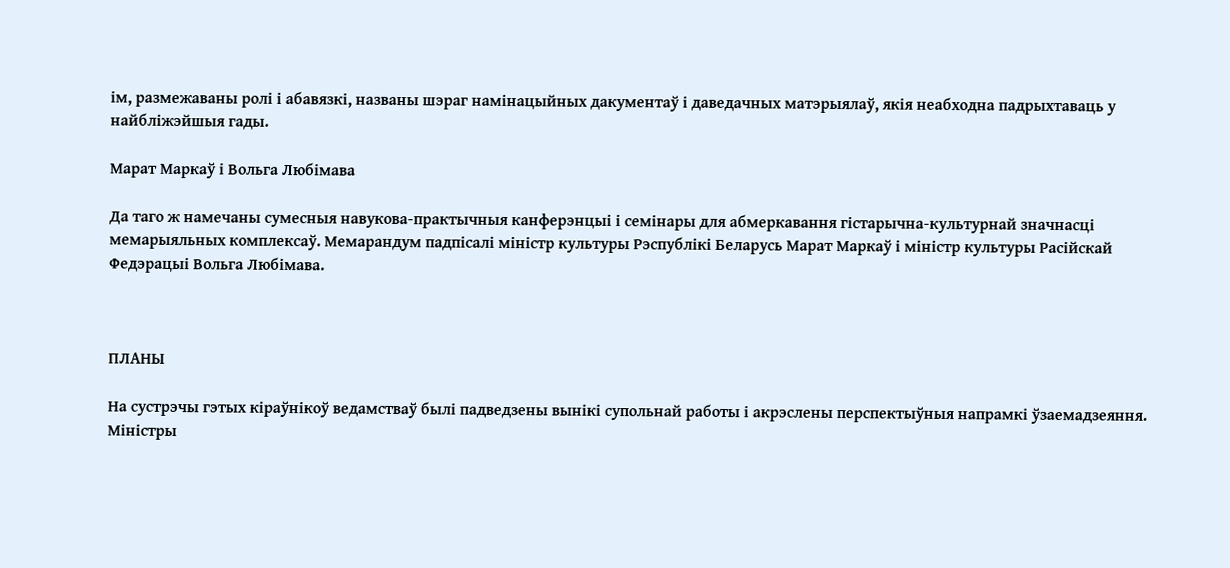ім, размежаваны ролі і абавязкі, названы шэраг намінацыйных дакументаў і даведачных матэрыялаў, якія неабходна падрыхтаваць у найбліжэйшыя гады.

Марат Маркаў і Вольга Любімава

Да таго ж намечаны сумесныя навукова-практычныя канферэнцыі і семінары для абмеркавання гістарычна-культурнай значнасці мемарыяльных комплексаў. Мемарандум падпісалі міністр культуры Рэспублікі Беларусь Марат Маркаў і міністр культуры Расійскай Федэрацыі Вольга Любімава.



ПЛАНЫ

На сустрэчы гэтых кіраўнікоў ведамстваў былі падведзены вынікі супольнай работы і акрэслены перспектыўныя напрамкі ўзаемадзеяння. Міністры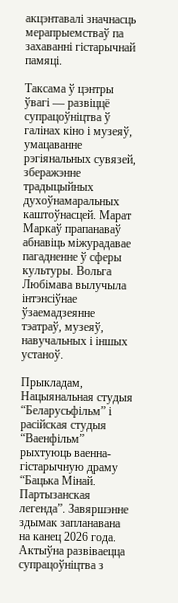акцэнтавалі значнасць мерапрыемстваў па захаванні гістарычнай памяці.

Таксама ў цэнтры ўвагі — развіццё супрацоўніцтва ў галінах кіно і музеяў, умацаванне рэгіянальных сувязей, зберажэнне традыцыйных духоўнамаральных каштоўнасцей. Марат Маркаў прапанаваў абнавіць міжурадавае пагадненне ў сферы культуры. Вольга Любімава вылучыла інтэнсіўнае ўзаемадзеянне тэатраў, музеяў, навучальных і іншых устаноў.

Прыкладам, Нацыянальная студыя “Беларусьфільм” і расійская студыя “Ваенфільм” рыхтуюць ваенна-гістарычную драму “Бацька Мінай. Партызанская легенда”. Завяршэнне здымак запланавана на канец 2026 года. Актыўна развіваецца супрацоўніцтва з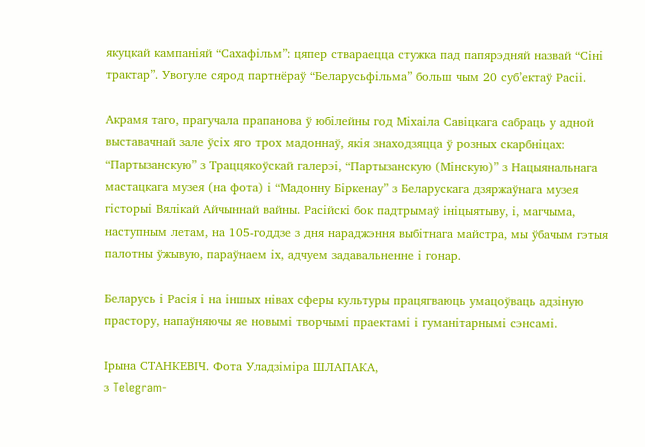якуцкай кампаніяй “Сахафільм”: цяпер ствараецца стужка пад папярэдняй назвай “Сіні трактар”. Увогуле сярод партнёраў “Беларусьфільма” больш чым 20 суб’ектаў Расіі.

Акрамя таго, прагучала прапанова ў юбілейны год Міхаіла Савіцкага сабраць у адной выставачнай зале ўсіх яго трох мадоннаў, якія знаходзяцца ў розных скарбніцах: “Партызанскую” з Траццякоўскай галерэі, “Партызанскую (Мінскую)” з Нацыянальнага мастацкага музея (на фота) і “Мадонну Біркенау” з Беларускага дзяржаўнага музея гісторыі Вялікай Айчыннай вайны. Расійскі бок падтрымаў ініцыятыву, і, магчыма, наступным летам, на 105-годдзе з дня нараджэння выбітнага майстра, мы ўбачым гэтыя палотны ўжывую, параўнаем іх, адчуем задавальненне і гонар.

Беларусь і Расія і на іншых нівах сферы культуры працягваюць умацоўваць адзіную прастору, напаўняючы яе новымі творчымі праектамі і гуманітарнымі сэнсамі.

Ірына СТАНКЕВІЧ. Фота Уладзіміра ШЛАПАКА,
з Telegram-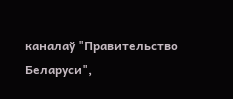каналаў "Правительство Беларуси",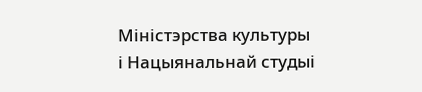Міністэрства культуры
і Нацыянальнай студыі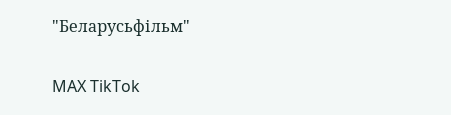"Беларусьфільм"

MAX TikTok